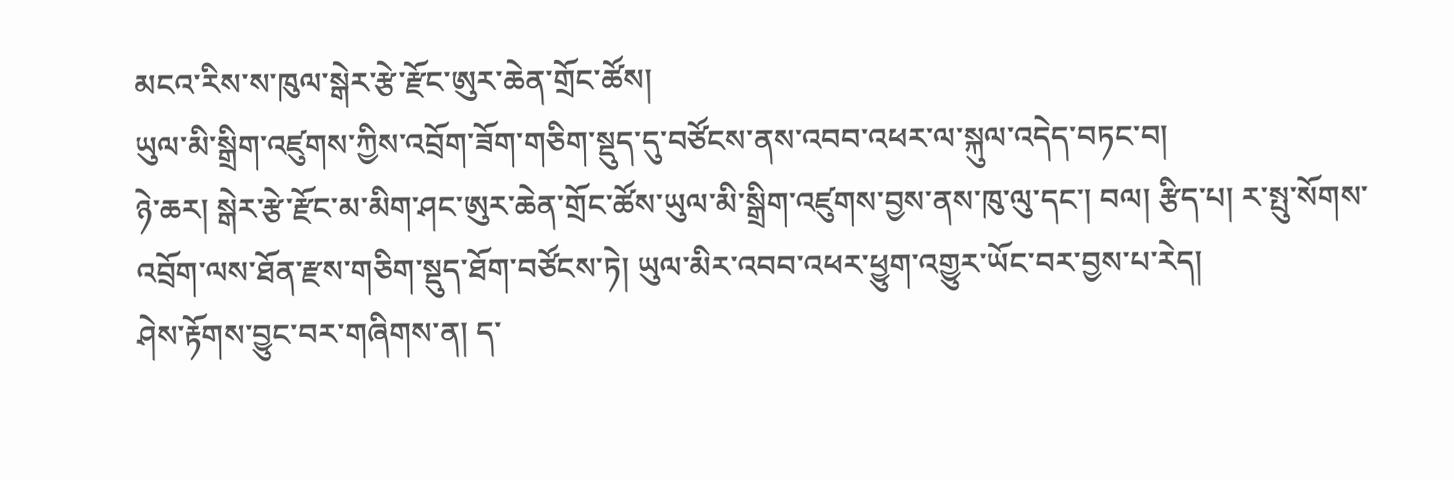མངའ་རིས་ས་ཁུལ་སྒེར་རྩེ་རྫོང་ཨུར་ཆེན་གྲོང་ཚོས།
ཡུལ་མི་སྒྲིག་འཛུགས་ཀྱིས་འབྲོག་ཟོག་གཅིག་སྡུད་དུ་བཙོངས་ནས་འབབ་འཕར་ལ་སྐུལ་འདེད་བཏང་བ།
ཉེ་ཆར། སྒེར་རྩེ་རྫོང་མ་མིག་ཤང་ཨུར་ཆེན་གྲོང་ཚོས་ཡུལ་མི་སྒྲིག་འཛུགས་བྱས་ནས་ཁུ་ལུ་དང་། བལ། རྩིད་པ། ར་སྤུ་སོགས་འབྲོག་ལས་ཐོན་རྫས་གཅིག་སྡུད་ཐོག་བཙོངས་ཏེ། ཡུལ་མིར་འབབ་འཕར་ཕྱུག་འགྱུར་ཡོང་བར་བྱས་པ་རེད།
ཤེས་རྟོགས་བྱུང་བར་གཞིགས་ན། ད་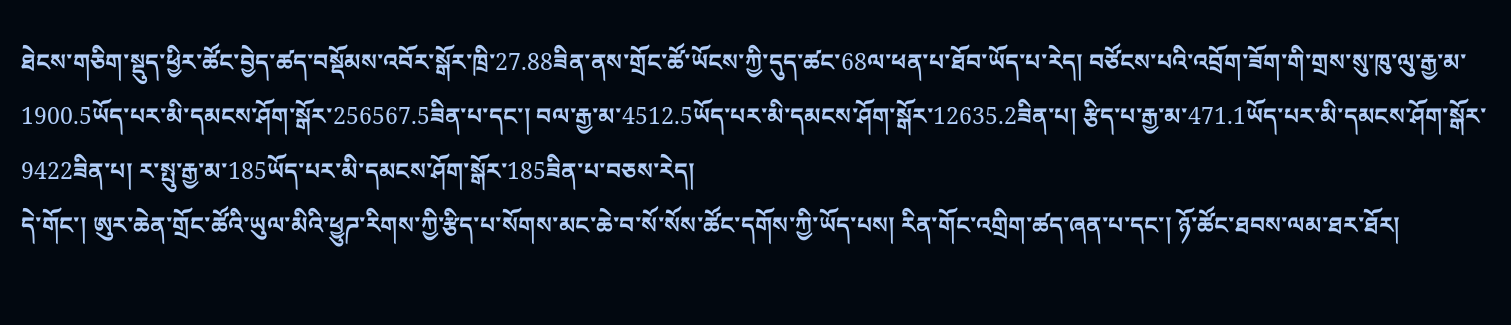ཐེངས་གཅིག་སྡུད་ཕྱིར་ཚོང་བྱེད་ཚད་བསྡོམས་འབོར་སྒོར་ཁྲི་27.88ཟིན་ནས་གྲོང་ཚོ་ཡོངས་ཀྱི་དུད་ཚང་68ལ་ཕན་པ་ཐོབ་ཡོད་པ་རེད། བཙོངས་པའི་འབྲོག་ཟོག་གི་གྲས་སུ་ཁུ་ལུ་རྒྱ་མ་1900.5ཡོད་པར་མི་དམངས་ཤོག་སྒོར་256567.5ཟིན་པ་དང་། བལ་རྒྱ་མ་4512.5ཡོད་པར་མི་དམངས་ཤོག་སྒོར་12635.2ཟིན་པ། རྩིད་པ་རྒྱ་མ་471.1ཡོད་པར་མི་དམངས་ཤོག་སྒོར་9422ཟིན་པ། ར་སྤུ་རྒྱ་མ་185ཡོད་པར་མི་དམངས་ཤོག་སྒོར་185ཟིན་པ་བཅས་རེད།
དེ་གོང་། ཨུར་ཆེན་གྲོང་ཚོའི་ཡུལ་མིའི་ཕྱུཌ་རིགས་ཀྱི་རྩིད་པ་སོགས་མང་ཆེ་བ་སོ་སོས་ཚོང་དགོས་ཀྱི་ཡོད་པས། རིན་གོང་འགྲིག་ཚད་ཞན་པ་དང་། ཉོ་ཚོང་ཐབས་ལམ་ཐར་ཐོར།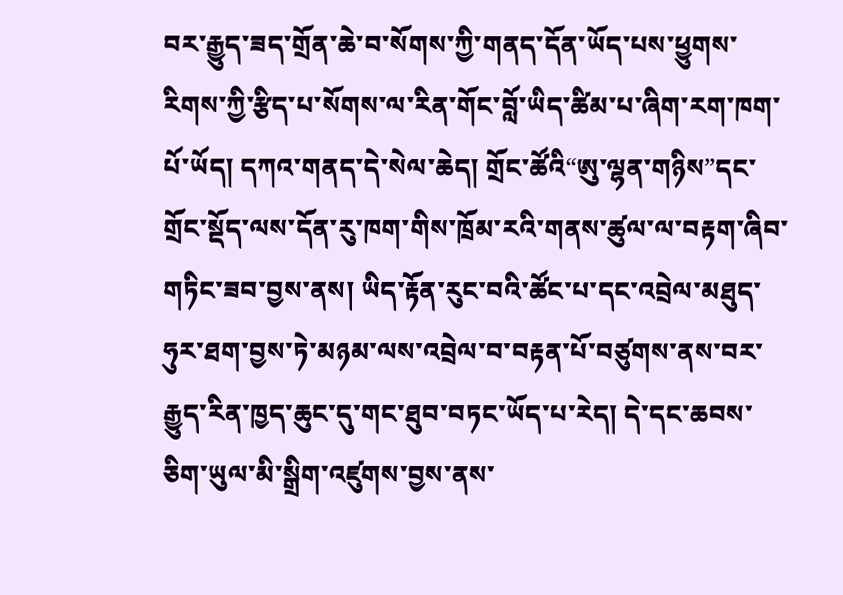བར་རྒྱུད་ཟད་གྲོན་ཆེ་བ་སོགས་ཀྱི་གནད་དོན་ཡོད་པས་ཕྱུགས་རིགས་ཀྱི་རྩིད་པ་སོགས་ལ་རིན་གོང་བློ་ཡིད་ཚིམ་པ་ཞིག་རག་ཁག་པོ་ཡོད། དཀའ་གནད་དེ་སེལ་ཆེད། གྲོང་ཚོའི“ཨུ་ལྷན་གཉིས”དང་གྲོང་སྡོད་ལས་དོན་རུ་ཁག་གིས་ཁྲོམ་རའི་གནས་ཚུལ་ལ་བརྟག་ཞིབ་གཏིང་ཟབ་བྱས་ནས། ཡིད་རྟོན་རུང་བའི་ཚོང་པ་དང་འབྲེལ་མཐུད་ཧུར་ཐག་བྱས་ཏེ་མཉམ་ལས་འབྲེལ་བ་བརྟན་པོ་བཙུགས་ནས་བར་རྒྱུད་རིན་ཁྱད་ཆུང་དུ་གང་ཐུབ་བཏང་ཡོད་པ་རེད། དེ་དང་ཆབས་ཅིག་ཡུལ་མི་སྒྲིག་འཛུགས་བྱས་ནས་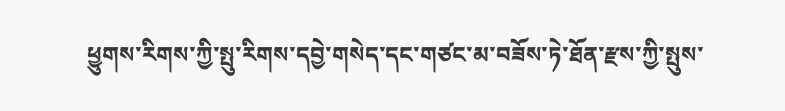ཕྱུགས་རིགས་ཀྱི་སྤུ་རིགས་དབྱེ་གསེད་དང་གཙང་མ་བཟོས་ཏེ་ཐོན་རྫས་ཀྱི་སྤུས་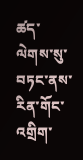ཚད་ལེགས་སུ་བཏང་ནས་རིན་གོང་འགྲིག་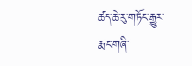ཚད་ཆེ་རུ་གཏོང་རྒྱུར་རྨང་གཞི་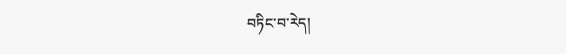བཏིང་བ་རེད།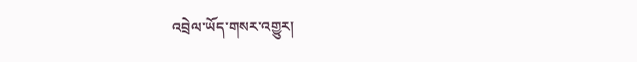འབྲེལ་ཡོད་གསར་འགྱུར།